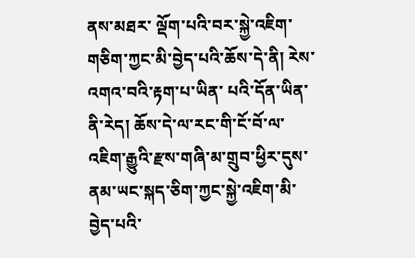ནས་མཐར་ ལྡོག་པའི་བར་སྐྱེ་འཇིག་གཅིག་ཀྱང་མི་བྱེད་པའི་ཆོས་དེ་ནི། རེས་འགའ་བའི་རྟག་པ་ཡིན་ པའི་དོན་ཡིན་ནི་རེད། ཆོས་དེ་ལ་རང་གི་ངོ་བོ་ལ་འཇིག་རྒྱུའི་རྫས་གཞི་མ་གྲུབ་ཕྱིར་དུས་ ནམ་ཡང་སྐད་ཅིག་ཀྱང་སྐྱེ་འཇིག་མི་བྱེད་པའི་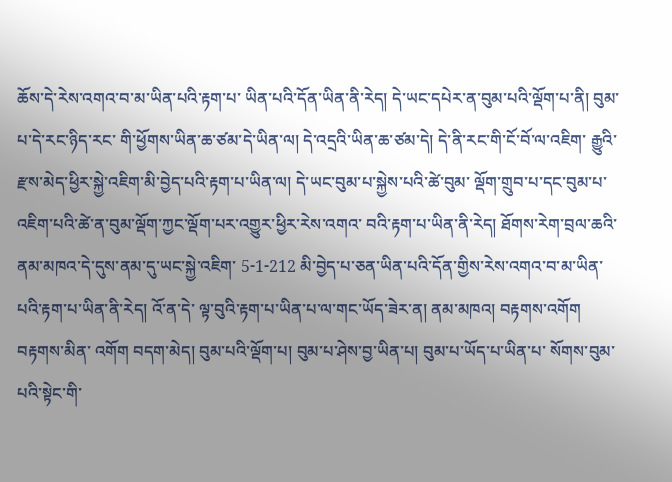ཆོས་དེ་རེས་འགའ་བ་མ་ཡིན་པའི་རྟག་པ་ ཡིན་པའི་དོན་ཡིན་ནི་རེད། དེ་ཡང་དཔེར་ན་བུམ་པའི་ལྡོག་པ་ནི། བུམ་པ་དེ་རང་ཉིད་རང་ གི་ཕྱོགས་ཡིན་ཆ་ཙམ་དེ་ཡིན་ལ། དེ་འདྲའི་ཡིན་ཆ་ཙམ་དེ། དེ་ནི་རང་གི་ངོ་བོ་ལ་འཇིག་ རྒྱུའི་རྫས་མེད་ཕྱིར་སྐྱེ་འཇིག་མི་བྱེད་པའི་རྟག་པ་ཡིན་ལ། དེ་ཡང་བུམ་པ་སྐྱེས་པའི་ཚེ་བུམ་ ལྡོག་གྲུབ་པ་དང་བུམ་པ་འཇིག་པའི་ཚེ་ན་བུམ་ལྡོག་ཀྱང་ལྡོག་པར་འགྱུར་ཕྱིར་རེས་འགའ་ བའི་རྟག་པ་ཡིན་ནི་རེད། ཐོགས་རེག་བྲལ་ཆའི་ནམ་མཁའ་དེ་དུས་ནམ་དུ་ཡང་སྐྱེ་འཇིག་ 5-1-212 མི་བྱེད་པ་ཅན་ཡིན་པའི་དོན་གྱིས་རེས་འགའ་བ་མ་ཡིན་པའི་རྟག་པ་ཡིན་ནི་རེད། འོ་ན་དེ་ ལྟ་བུའི་རྟག་པ་ཡིན་པ་ལ་གང་ཡོད་ཟེར་ན། ནམ་མཁའ། བརྟགས་འགོག བརྟགས་མིན་ འགོག བདག་མེད། བུམ་པའི་ལྡོག་པ། བུམ་པ་ཤེས་བྱ་ཡིན་པ། བུམ་པ་ཡོད་པ་ཡིན་པ་ སོགས་བུམ་པའི་སྟེང་གི་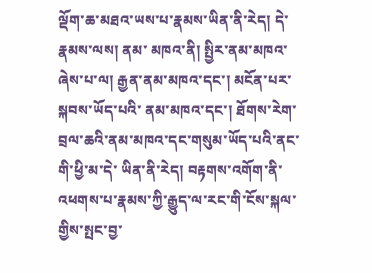ལྡོག་ཆ་མཐའ་ཡས་པ་རྣམས་ཡིན་ནི་རེད། དེ་རྣམས་ལས། ནམ་ མཁའ་ནི། སྤྱིར་ནམ་མཁའ་ཞེས་པ་ལ། རྒྱན་ནམ་མཁའ་དང་། མངོན་པར་སྐབས་ཡོད་པའི་ ནམ་མཁའ་དང་། ཐོགས་རེག་བྲལ་ཆའི་ནམ་མཁའ་དང་གསུམ་ཡོད་པའི་ནང་གི་ཕྱི་མ་དེ་ ཡིན་ནི་རེད། བརྟགས་འགོག་ནི་འཕགས་པ་རྣམས་ཀྱི་རྒྱུད་ལ་རང་གི་ངོས་སྐལ་གྱིས་སྤང་བྱ་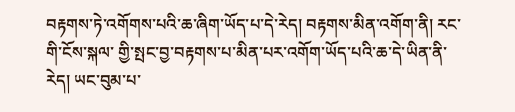བརྟགས་ཏེ་འགོགས་པའི་ཆ་ཞིག་ཡོད་པ་དེ་རེད། བརྟགས་མིན་འགོག་ནི། རང་གི་ངོས་སྐལ་ གྱི་སྤང་བྱ་བརྟགས་པ་མིན་པར་འགོག་ཡོད་པའི་ཆ་དེ་ཡིན་ནི་རེད། ཡང་བུམ་པ་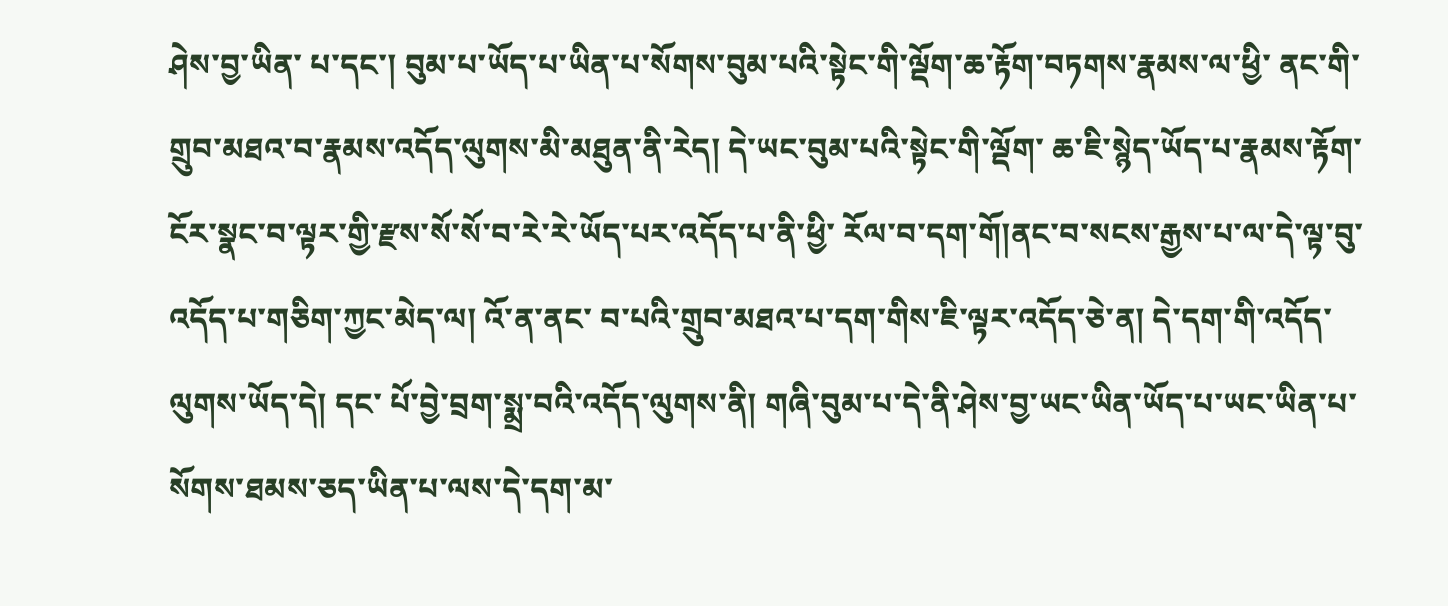ཤེས་བྱ་ཡིན་ པ་དང་། བུམ་པ་ཡོད་པ་ཡིན་པ་སོགས་བུམ་པའི་སྟེང་གི་ལྡོག་ཆ་རྟོག་བཏགས་རྣམས་ལ་ཕྱི་ ནང་གི་གྲུབ་མཐའ་བ་རྣམས་འདོད་ལུགས་མི་མཐུན་ནི་རེད། དེ་ཡང་བུམ་པའི་སྟེང་གི་ལྡོག་ ཆ་ཇི་སྙེད་ཡོད་པ་རྣམས་རྟོག་ངོར་སྣང་བ་ལྟར་གྱི་རྫས་སོ་སོ་བ་རེ་རེ་ཡོད་པར་འདོད་པ་ནི་ཕྱི་ རོལ་བ་དག་གོ།ནང་བ་སངས་རྒྱས་པ་ལ་དེ་ལྟ་བུ་འདོད་པ་གཅིག་ཀྱང་མེད་ལ། འོ་ན་ནང་ བ་པའི་གྲུབ་མཐའ་པ་དག་གིས་ཇི་ལྟར་འདོད་ཅེ་ན། དེ་དག་གི་འདོད་ལུགས་ཡོད་དེ། དང་ པོ་བྱེ་བྲག་སྨྲ་བའི་འདོད་ལུགས་ནི། གཞི་བུམ་པ་དེ་ནི་ཤེས་བྱ་ཡང་ཡིན་ཡོད་པ་ཡང་ཡིན་པ་ སོགས་ཐམས་ཅད་ཡིན་པ་ལས་དེ་དག་མ་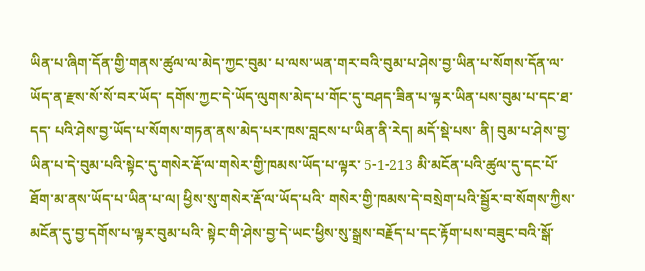ཡིན་པ་ཞིག་དོན་གྱི་གནས་ཚུལ་ལ་མེད་ཀྱང་བུམ་ པ་ལས་ཡན་གར་བའི་བུམ་པ་ཤེས་བྱ་ཡིན་པ་སོགས་དོན་ལ་ཡོད་ན་རྫས་སོ་སོ་བར་ཡོད་ དགོས་ཀྱང་དེ་ཡོད་ལུགས་མེད་པ་གོང་དུ་བཤད་ཟིན་པ་ལྟར་ཡིན་པས་བུམ་པ་དང་ཐ་དད་ པའི་ཤེས་བྱ་ཡོད་པ་སོགས་གཏན་ནས་མེད་པར་ཁས་བླངས་པ་ཡིན་ནི་རེད། མདོ་སྡེ་པས་ ནི། བུམ་པ་ཤེས་བྱ་ཡིན་པ་དེ་བུམ་པའི་སྟེང་དུ་གསེར་རྡོ་ལ་གསེར་གྱི་ཁམས་ཡོད་པ་ལྟར་ 5-1-213 མི་མངོན་པའི་ཚུལ་དུ་དང་པོ་ཐོག་མ་ནས་ཡོད་པ་ཡིན་པ་ལ། ཕྱིས་སུ་གསེར་རྡོ་ལ་ཡོད་པའི་ གསེར་གྱི་ཁམས་དེ་བསྲེག་པའི་སྦྱོར་བ་སོགས་ཀྱིས་མངོན་དུ་བྱ་དགོས་པ་ལྟར་བུམ་པའི་ སྟེང་གི་ཤེས་བྱ་དེ་ཡང་ཕྱིས་སུ་སྒྲས་བརྗོད་པ་དང་རྟོག་པས་བཟུང་བའི་སྒོ་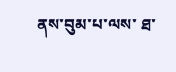ནས་བུམ་པ་ལས་ ཐ་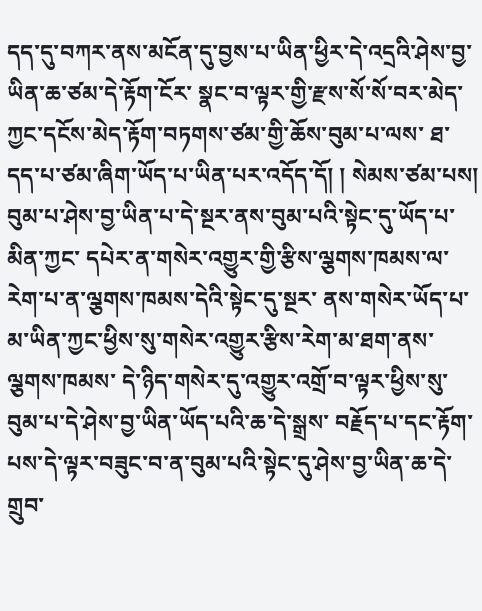དད་དུ་བཀར་ནས་མངོན་དུ་བྱས་པ་ཡིན་ཕྱིར་དེ་འདྲའི་ཤེས་བྱ་ཡིན་ཆ་ཙམ་དེ་རྟོག་ངོར་ སྣང་བ་ལྟར་གྱི་རྫས་སོ་སོ་བར་མེད་ཀྱང་དངོས་མེད་རྟོག་བཏགས་ཙམ་གྱི་ཆོས་བུམ་པ་ལས་ ཐ་དད་པ་ཙམ་ཞིག་ཡོད་པ་ཡིན་པར་འདོད་དོ། ། སེམས་ཙམ་པས། བུམ་པ་ཤེས་བྱ་ཡིན་པ་དེ་སྔར་ནས་བུམ་པའི་སྟེང་དུ་ཡོད་པ་མིན་ཀྱང་ དཔེར་ན་གསེར་འགྱུར་གྱི་རྩིས་ལྕགས་ཁམས་ལ་རེག་པ་ན་ལྕགས་ཁམས་དེའི་སྟེང་དུ་སྔར་ ནས་གསེར་ཡོད་པ་མ་ཡིན་ཀྱང་ཕྱིས་སུ་གསེར་འགྱུར་རྩིས་རེག་མ་ཐག་ནས་ལྕགས་ཁམས་ དེ་ཉིད་གསེར་དུ་འགྱུར་འགྲོ་བ་ལྟར་ཕྱིས་སུ་བུམ་པ་དེ་ཤེས་བྱ་ཡིན་ཡོད་པའི་ཆ་དེ་སྒྲས་ བརྗོད་པ་དང་རྟོག་པས་དེ་ལྟར་བཟུང་བ་ན་བུམ་པའི་སྟེང་དུ་ཤེས་བྱ་ཡིན་ཆ་དེ་གྲུབ་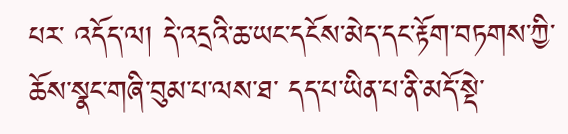པར་ འདོད་ལ། དེ་འདྲའི་ཆ་ཡང་དངོས་མེད་དང་རྟོག་བཏགས་ཀྱི་ཆོས་སྣང་གཞི་བུམ་པ་ལས་ཐ་ དད་པ་ཡིན་པ་ནི་མདོ་སྡེ་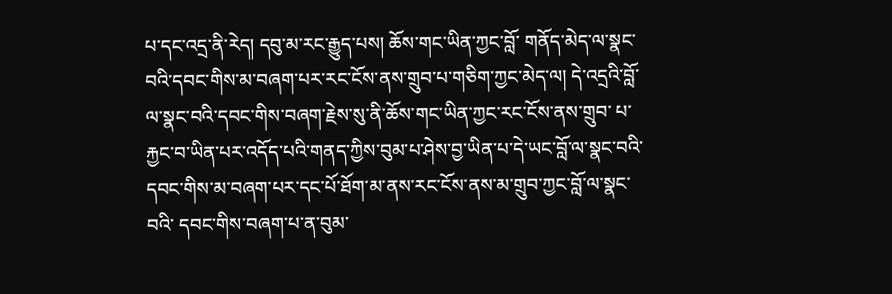པ་དང་འདྲ་ནི་རེད། དབུ་མ་རང་རྒྱུད་པས། ཆོས་གང་ཡིན་ཀྱང་བློ་ གནོད་མེད་ལ་སྣང་བའི་དབང་གིས་མ་བཞག་པར་རང་ངོས་ནས་གྲུབ་པ་གཅིག་ཀྱང་མེད་ལ། དེ་འདྲའི་བློ་ལ་སྣང་བའི་དབང་གིས་བཞག་རྗེས་སུ་ནི་ཆོས་གང་ཡིན་ཀྱང་རང་ངོས་ནས་གྲུབ་ པ་རྐྱང་བ་ཡིན་པར་འདོད་པའི་གནད་ཀྱིས་བུམ་པ་ཤེས་བྱ་ཡིན་པ་དེ་ཡང་བློ་ལ་སྣང་བའི་ དབང་གིས་མ་བཞག་པར་དང་པོ་ཐོག་མ་ནས་རང་ངོས་ནས་མ་གྲུབ་ཀྱང་བློ་ལ་སྣང་བའི་ དབང་གིས་བཞག་པ་ན་བུམ་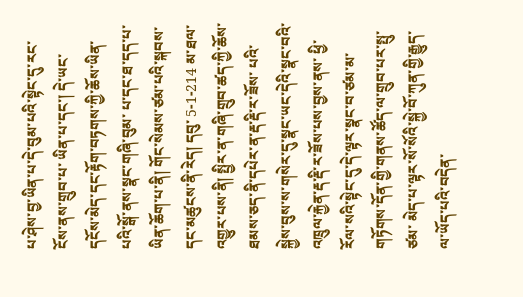པ་ཤེས་བྱ་ཡིན་པ་དེ་བུམ་པའི་སྟེང་དུ་རང་ངོས་ནས་གྲུབ་པ་ ཡིན་པ་དང་། དེ་ཡང་དངོས་མེད་དང་རྟོག་བཏགས་ཀྱི་ཆོས་ཡིན་པའི་སྒོ་ནས་སྣང་གཞི་བུམ་ པ་དང་ཐ་དད་པ་ཡིན་ཆོག་པ་ནི། གོང་སེམས་ཙམ་པའི་སྐབས་དང་མཚུངས་ནི་རེད། དབུ་ 5-1-214 མ་ཐལ་འགྱུར་པས་ནི། སྤྱིར་ན་གཞི་གྲུབ་ཚད་ཀྱི་ཆོས་ཐམས་ཅད་ནི་དཔེར་ན་རྡ་རྡི་ར་ཟོས་ པའི་སྐྱེས་བུས་ས་གསེར་དུ་སྣང་ཡང་དེའི་སྣང་བའི་འཁྲུལ་རྐྱེན་རྡ་རྡི་ར་ཟོས་པས་བྱས་ནས་ ཕྱི་རོལ་སའི་སྟེང་དུ་དེ་ལྟར་སྣང་བ་ཙམ་མ་གཏོགས་དོན་གྱི་གནས་ཚོད་ལ་གྲུབ་པར་སྤུ་ཙམ་ མེད་པ་ལྟར་སོ་སོའི་སྐྱེ་བོ་ཀུན་གྱི་རྒྱུད་ལ་ཡོད་པའི་བདེན་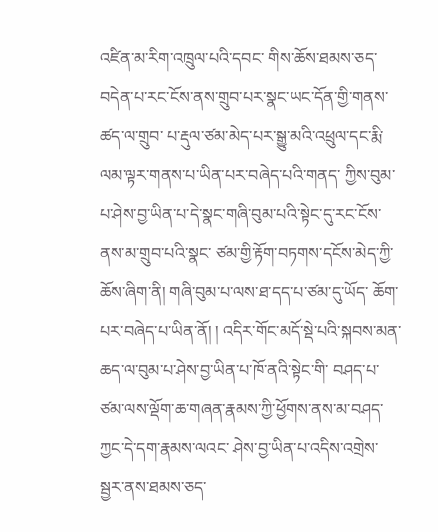འཛིན་མ་རིག་འཁྲུལ་པའི་དབང་ གིས་ཆོས་ཐམས་ཅད་བདེན་པ་རང་ངོས་ནས་གྲུབ་པར་སྣང་ཡང་དོན་གྱི་གནས་ཚད་ལ་གྲུབ་ པ་རྡུལ་ཙམ་མེད་པར་སྒྱུ་མའི་འཕྲུལ་དང་རྨི་ལམ་ལྟར་གནས་པ་ཡིན་པར་བཞེད་པའི་གནད་ ཀྱིས་བུམ་པ་ཤེས་བྱ་ཡིན་པ་དེ་སྣང་གཞི་བུམ་པའི་སྟེང་དུ་རང་ངོས་ནས་མ་གྲུབ་པའི་སྣང་ ཙམ་གྱི་རྟོག་བཏགས་དངོས་མེད་ཀྱི་ཆོས་ཞིག་ནི། གཞི་བུམ་པ་ལས་ཐ་དད་པ་ཙམ་དུ་ཡོད་ ཆོག་པར་བཞེད་པ་ཡིན་ནོ། ། འདིར་གོང་མདོ་སྡེ་པའི་སྐབས་མན་ཆད་ལ་བུམ་པ་ཤེས་བྱ་ཡིན་པ་ཁོ་ནའི་སྟེང་གི་ བཤད་པ་ཙམ་ལས་ལྡོག་ཆ་གཞན་རྣམས་ཀྱི་ཕྱོགས་ནས་མ་བཤད་ཀྱང་དེ་དག་རྣམས་ལའང་ ཤེས་བྱ་ཡིན་པ་འདིས་འགྲེས་སྦྱར་ནས་ཐམས་ཅད་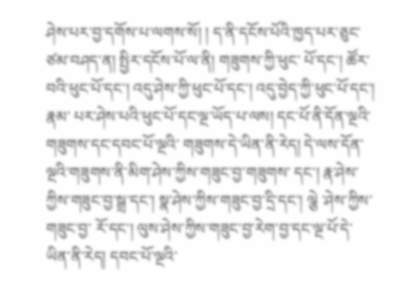ཤེས་པར་བྱ་དགོས་པ་ལགས་སོ། ། ད་ནི་དངོས་པོའི་ཁྱད་པར་ཅུང་ཙམ་བཤད་ན། སྤྱིར་དངོས་པོ་ལ་ནི། གཟུགས་ཀྱི་ཕུང་ པོ་དང་། ཚོར་བའི་ཕུང་པོ་དང་། འདུ་ཤེས་ཀྱི་ཕུང་པོ་དང་། འདུ་བྱེད་ཀྱི་ཕུང་པོ་དང་། རྣམ་ པར་ཤེས་པའི་ཕུང་པོ་དང་ལྔ་ཡོད་པ་ལས། དང་པོ་ནི་དོན་ལྔའི་གཟུགས་དང་དབང་པོ་ལྔའི་ གཟུགས་དེ་ཡིན་ནི་རེད། དེ་ལས་དོན་ལྔའི་གཟུགས་ནི་མིག་ཤེས་ཀྱིས་གཟུང་བྱ་གཟུགས་ དང་། རྣ་ཤེས་ཀྱིས་གཟུང་བྱ་སྒྲ་དང་། སྣ་ཤེས་ཀྱིས་གཟུང་བྱ་དྲི་དང་། ལྕེ ་ཤེས་ཀྱིས་གཟུང་བྱ་ རོ་དང་། ལུས་ཤེས་ཀྱིས་གཟུང་བྱ་རེག་བྱ་དང་ལྔ་པོ་དེ་ཡིན་ནི་རེད། དབང་པོ་ལྔའི་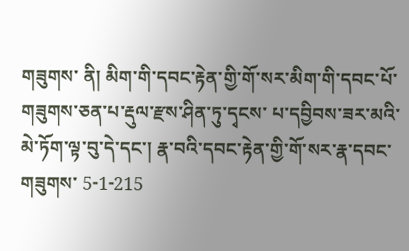གཟུགས་ ནི། མིག་གི་དབང་རྟེན་གྱི་གོ་སར་མིག་གི་དབང་པོ་གཟུགས་ཅན་པ་རྡུལ་རྫས་ཤིན་ཏུ་དྭངས་ པ་དབྱིབས་ཟར་མའི་མེ་ཏོག་ལྟ་བུ་དེ་དང་། རྣ་བའི་དབང་རྟེན་གྱི་གོ་སར་རྣ་དབང་གཟུགས་ 5-1-215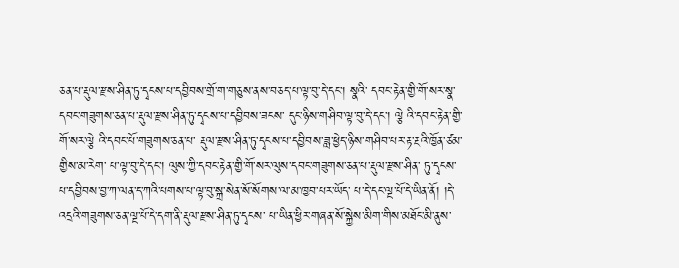ཅན་པ་རྡུལ་རྫས་ཤིན་ཏུ་དྭངས་པ་དབྱིབས་གྲོ་ག་གཅུས་ནས་བཅད་པ་ལྟ་བུ་དེ་དང་། སྣའི་ དབང་རྟེན་གྱི་གོ་སར་སྣ་དབང་གཟུགས་ཅན་པ་རྡུལ་རྫས་ཤིན་ཏུ་དྭངས་པ་དབྱིབས་ཟངས་ དུང་ཉིས་གཤིབ་ལྟ་བུ་དེ་དང་། ལྕེ འི་དབང་རྟེན་གྱི་གོ་སར་ལྕེ འི་དབང་པོ་གཟུགས་ཅན་པ་ རྡུལ་རྫས་ཤིན་ཏུ་དྭངས་པ་དབྱིབས་ཟླ་ཕྱེད་ཉིས་གཤིབ་པར་རྟ་རྔའི་ཁྱོན་ཙམ་གྱིས་མ་རེག་ པ་ལྟ་བུ་དེ་དང་། ལུས་ཀྱི་དབང་རྟེན་གྱི་གོ་སར་ལུས་དབང་གཟུགས་ཅན་པ་རྡུལ་རྫས་ཤིན་ ཏུ་དྭངས་པ་དབྱིབས་བྱ་ཀ་ལན་ད་ཀའི་པགས་པ་ལྟ་བུ་སྐྲ་སེན་སོ་སོགས་ལ་མ་ཁྱབ་པར་ཡོད་ པ་དེ་དང་ལྔ་པོ་དེ་ཡིན་ནོ། །དེ་འདྲའི་གཟུགས་ཅན་ལྔ་པོ་དེ་དག་ནི་རྡུལ་རྫས་ཤིན་ཏུ་དྭངས་ པ་ཡིན་ཕྱིར་གཞན་སོ་སྐྱེས་མིག་གིས་མཐོང་མི་ནུས་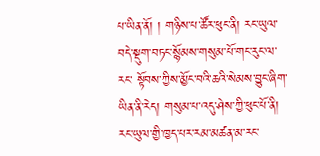པ་ཡིན་ནོ། ། གཉིས་པ་ཚོར་ཕུང་ནི། རང་ཡུལ་བདེ་སྡུག་བཏང་སྙོམས་གསུམ་པོ་གང་རུང་ལ་རང་ སྟོབས་ཀྱིས་མྱོང་བའི་ཆའི་སེམས་བྱུང་ཞིག་ཡིན་ནི་རེད། གསུམ་པ་འདུ་ཤེས་ཀྱི་ཕུང་པོ་ནི། རང་ཡུལ་གྱི་ཁྱད་པར་རམ་མཚན་མ་རང་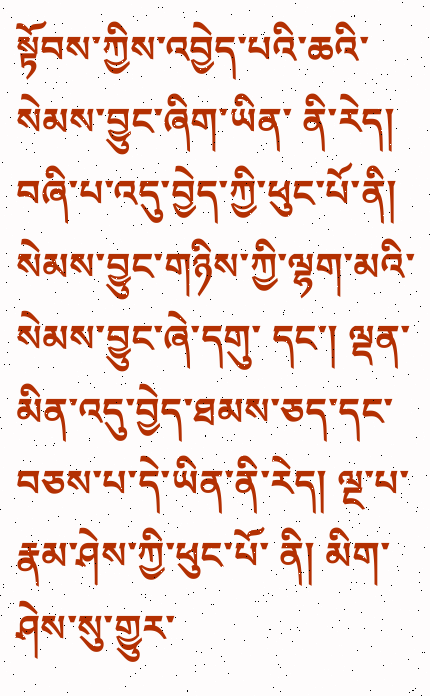སྟོབས་ཀྱིས་འབྱེད་པའི་ཆའི་སེམས་བྱུང་ཞིག་ཡིན་ ནི་རེད། བཞི་པ་འདུ་བྱེད་ཀྱི་ཕུང་པོ་ནི། སེམས་བྱུང་གཉིས་ཀྱི་ལྷག་མའི་སེམས་བྱུང་ཞེ་དགུ་ དང་། ལྡན་མིན་འདུ་བྱེད་ཐམས་ཅད་དང་བཅས་པ་དེ་ཡིན་ནི་རེད། ལྔ་པ་རྣམ་ཤེས་ཀྱི་ཕུང་པོ་ ནི། མིག་ཤེས་སུ་གྱུར་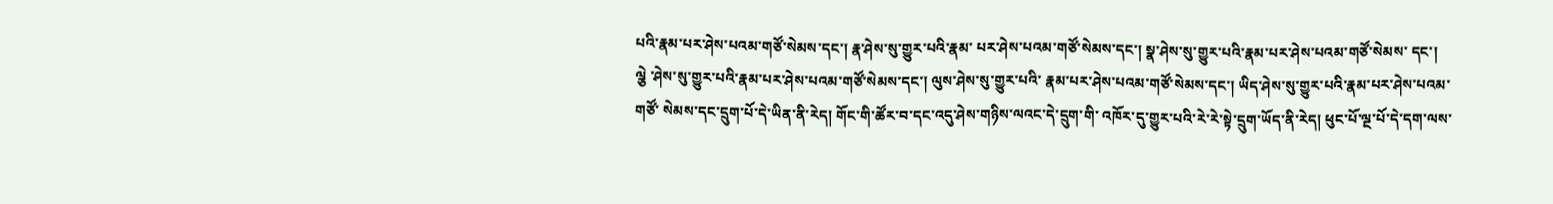པའི་རྣམ་པར་ཤེས་པའམ་གཙོ་སེམས་དང་། རྣ་ཤེས་སུ་གྱུར་པའི་རྣམ་ པར་ཤེས་པའམ་གཙོ་སེམས་དང་། སྣ་ཤེས་སུ་གྱུར་པའི་རྣམ་པར་ཤེས་པའམ་གཙོ་སེམས་ དང་། ལྕེ ་ཤེས་སུ་གྱུར་པའི་རྣམ་པར་ཤེས་པའམ་གཙོ་སེམས་དང་། ལུས་ཤེས་སུ་གྱུར་པའི་ རྣམ་པར་ཤེས་པའམ་གཙོ་སེམས་དང་། ཡིད་ཤེས་སུ་གྱུར་པའི་རྣམ་པར་ཤེས་པའམ་གཙོ་ སེམས་དང་དྲུག་པོ་དེ་ཡིན་ནི་རེད། གོང་གི་ཚོར་བ་དང་འདུ་ཤེས་གཉིས་ལའང་དེ་དྲུག་གི་ འཁོར་དུ་གྱུར་པའི་རེ་རེ་སྟེ་དྲུག་ཡོད་ནི་རེད། ཕུང་པོ་ལྔ་པོ་དེ་དག་ལས་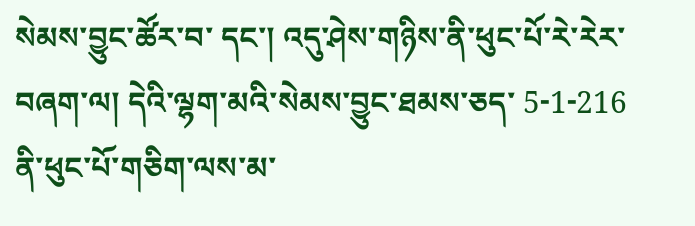སེམས་བྱུང་ཚོར་བ་ དང་། འདུ་ཤེས་གཉིས་ནི་ཕུང་པོ་རེ་རེར་བཞག་ལ། དེའི་ལྷག་མའི་སེམས་བྱུང་ཐམས་ཅད་ 5-1-216 ནི་ཕུང་པོ་གཅིག་ལས་མ་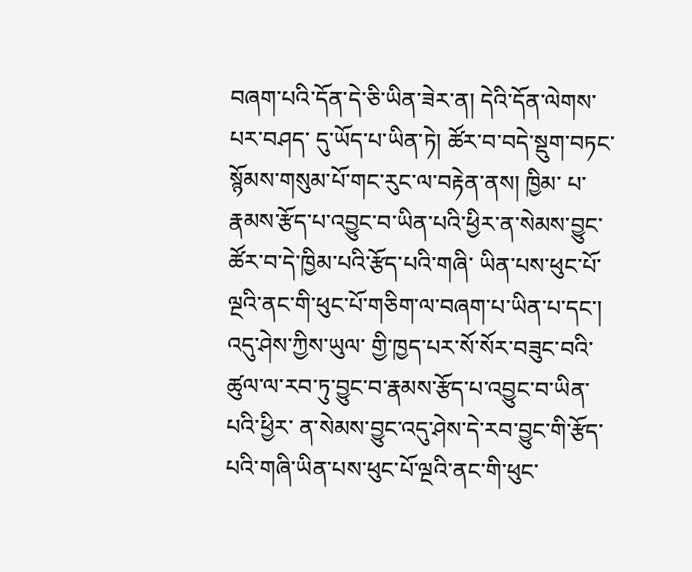བཞག་པའི་དོན་དེ་ཅི་ཡིན་ཟེར་ན། དེའི་དོན་ལེགས་པར་བཤད་ དུ་ཡོད་པ་ཡིན་ཏེ། ཚོར་བ་བདེ་སྡུག་བཏང་སྙོམས་གསུམ་པོ་གང་རུང་ལ་བརྟེན་ནས། ཁྱིམ་ པ་རྣམས་རྩོད་པ་འབྱུང་བ་ཡིན་པའི་ཕྱིར་ན་སེམས་བྱུང་ཚོར་བ་དེ་ཁྱིམ་པའི་རྩོད་པའི་གཞི་ ཡིན་པས་ཕུང་པོ་ལྔའི་ནང་གི་ཕུང་པོ་གཅིག་ལ་བཞག་པ་ཡིན་པ་དང་། འདུ་ཤེས་ཀྱིས་ཡུལ་ གྱི་ཁྱད་པར་སོ་སོར་བཟུང་བའི་ཚུལ་ལ་རབ་ཏུ་བྱུང་བ་རྣམས་རྩོད་པ་འབྱུང་བ་ཡིན་པའི་ཕྱིར་ ན་སེམས་བྱུང་འདུ་ཤེས་དེ་རབ་བྱུང་གི་རྩོད་པའི་གཞི་ཡིན་པས་ཕུང་པོ་ལྔའི་ནང་གི་ཕུང་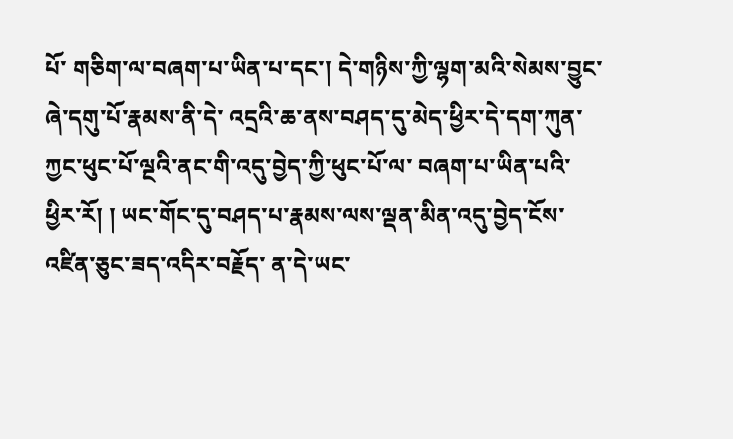པོ་ གཅིག་ལ་བཞག་པ་ཡིན་པ་དང་། དེ་གཉིས་ཀྱི་ལྷག་མའི་སེམས་བྱུང་ཞེ་དགུ་པོ་རྣམས་ནི་དེ་ འདྲའི་ཆ་ནས་བཤད་དུ་མེད་ཕྱིར་དེ་དག་ཀུན་ཀྱང་ཕུང་པོ་ལྔའི་ནང་གི་འདུ་བྱེད་ཀྱི་ཕུང་པོ་ལ་ བཞག་པ་ཡིན་པའི་ཕྱིར་རོ། ། ཡང་གོང་དུ་བཤད་པ་རྣམས་ལས་ལྡན་མིན་འདུ་བྱེད་ངོས་འཛིན་ཅུང་ཟད་འདིར་བརྗོད་ ན་དེ་ཡང་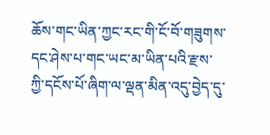ཆོས་གང་ཡིན་ཀྱང་རང་གི་ངོ་བོ་གཟུགས་དང་ཤེས་པ་གང་ཡང་མ་ཡིན་པའི་རྫས་ ཀྱི་དངོས་པོ་ཞིག་ལ་ལྡན་མིན་འདུ་བྱེད་དུ་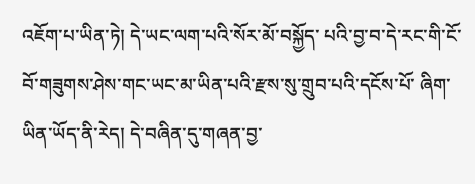འཇོག་པ་ཡིན་ཏེ། དེ་ཡང་ལག་པའི་སོར་མོ་བསྐྱོད་ པའི་བྱ་བ་དེ་རང་གི་ངོ་བོ་གཟུགས་ཤེས་གང་ཡང་མ་ཡིན་པའི་རྫས་སུ་གྲུབ་པའི་དངོས་པོ་ ཞིག་ཡིན་ཡོད་ནི་རེད། དེ་བཞིན་དུ་གཞན་བྱ་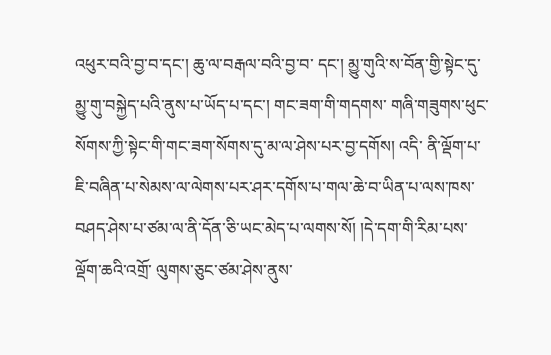འཕུར་བའི་བྱ་བ་དང་། ཆུ་ལ་བརྒལ་བའི་བྱ་བ་ དང་། མྱུ་གུའི་ས་བོན་གྱི་སྟེང་དུ་མྱུ་གུ་བསྐྱེད་པའི་ནུས་པ་ཡོད་པ་དང་། གང་ཟག་གི་གདགས་ གཞི་གཟུགས་ཕུང་སོགས་ཀྱི་སྟེང་གི་གང་ཟག་སོགས་དུ་མ་ལ་ཤེས་པར་བྱ་དགོས། འདི་ ནི་ལྡོག་པ་ཇི་བཞིན་པ་སེམས་ལ་ལེགས་པར་ཤར་དགོས་པ་གལ་ཆེ་བ་ཡིན་པ་ལས་ཁས་ བཤད་ཤེས་པ་ཙམ་ལ་ནི་དོན་ཅི་ཡང་མེད་པ་ལགས་སོ། །དེ་དག་གི་རིམ་པས་ལྡོག་ཆའི་འགྲོ་ ལུགས་ཅུང་ཙམ་ཤེས་ནུས་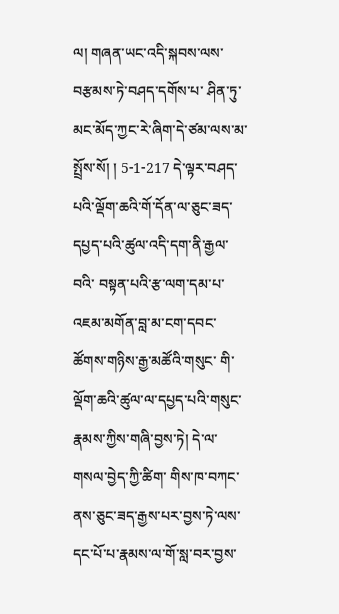ལ། གཞན་ཡང་འདི་སྐབས་ལས་བརྩམས་ཏེ་བཤད་དགོས་པ་ ཤིན་ཏུ་མང་མོད་ཀྱང་རེ་ཞིག་དེ་ཙམ་ལས་མ་སྤྲོས་སོ། ། 5-1-217 དེ་ལྟར་བཤད་པའི་ལྡོག་ཆའི་གོ་དོན་ལ་ཅུང་ཟད་དཔྱད་པའི་ཚུལ་འདི་དག་ནི་རྒྱལ་བའི་ བསྟན་པའི་རྩ་ལག་དམ་པ་འཇམ་མགོན་བླ་མ་ངག་དབང་ཚོགས་གཉིས་རྒྱ་མཚོའི་གསུང་ གི་ལྡོག་ཆའི་ཚུལ་ལ་དཔྱད་པའི་གསུང་རྣམས་ཀྱིས་གཞི་བྱས་ཏེ། དེ་ལ་གསལ་བྱེད་ཀྱི་ཚིག་ གིས་ཁ་བཀང་ནས་ཅུང་ཟད་རྒྱས་པར་བྱས་ཏེ་ལས་དང་པོ་པ་རྣམས་ལ་གོ་སླ་བར་བྱས་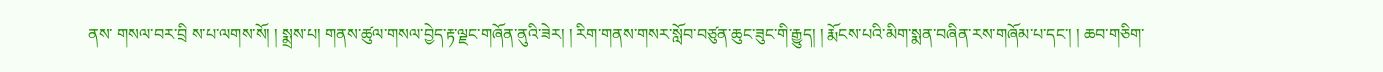ནས་ གསལ་བར་བྲི ས་པ་ལགས་སོ། ། སྨྲས་པ། གནས་ཚུལ་གསལ་བྱེད་རྟ་ལྗང་གཞོན་ནུའི་ཟེར། ། རིག་གནས་གསར་སློབ་བཙུན་ཆུང་ཟུང་གི་རྒྱུད། ། རྨོངས་པའི་མིག་སྨན་བཞིན་རས་གཞོམ་པ་དང་། ། ཆབ་གཅིག་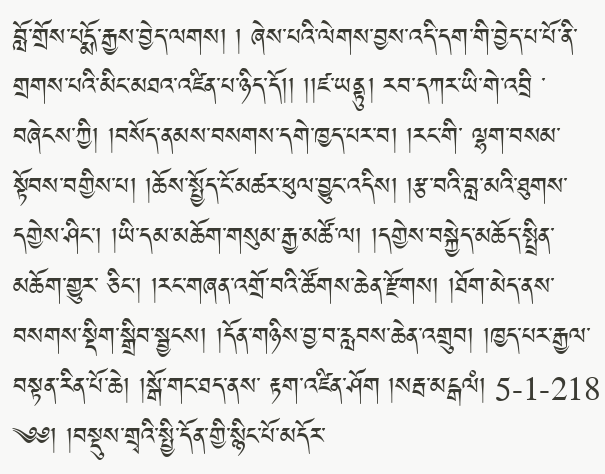བློ་གྲོས་པདྨོ་རྒྱས་བྱེད་ལགས། ། ཞེས་པའི་ལེགས་བྱས་འདི་དག་གི་བྱེད་པ་པོ་ནི་གྲགས་པའི་མིང་མཐའ་འཛིན་པ་ཉིད་དོ།། །།ཛ་ཡནྟུ། རབ་དཀར་ཡི་གེ་འབྲི ་བཞེངས་ཀྱི། །བསོད་ནམས་བསགས་དགེ་ཁྱད་པར་བ། །རང་གི་ ལྷག་བསམ་སྟོབས་བགྱིས་པ། །ཆོས་སྤྱོད་ངོ་མཚར་ཕུལ་བྱུང་འདིས། །རྩ་བའི་བླ་མའི་ཐུགས་ དགྱེས་ཤིང་། །ཡི་དམ་མཆོག་གསུམ་རྒྱ་མཚོ་ལ། །དགྱེས་བསྐྱེད་མཆོད་སྤྲིན་མཆོག་གྱུར་ ཅིང་། །རང་གཞན་འགྲོ་བའི་ཚོགས་ཆེན་རྫོགས། །ཐོག་མེད་ནས་བསགས་སྡིག་སྒྲིབ་སྦྱངས། །དོན་གཉིས་བྱ་བ་རླབས་ཆེན་འགྲུབ། །ཁྱད་པར་རྒྱལ་བསྟན་རིན་པོ་ཆེ། །སྒོ་གང་ཐད་ནས་ རྟག་འཛིན་ཤོག །སརྦ་མངྒལཾ། 5-1-218 ༄༅། །བསྡུས་གྲྭའི་སྤྱི་དོན་གྱི་སྙིང་པོ་མདོར་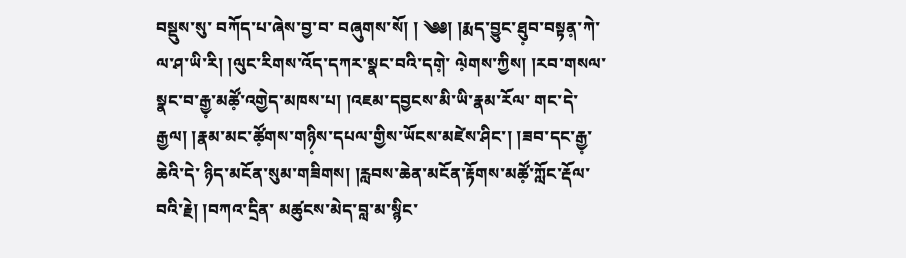བསྡུས་སུ་ བཀོད་པ་ཞེས་བྱ་བ་ བཞུགས་སོ། ། ༄༅། །རྨད་བྱུང་ཐུ༷བ་བསྟན༷་ཀེ་ལ་ཤ་ཡི་རི། །ལུང་རིགས་འོད་དཀར་སྣང་བའི་དགེ༷་ ལེ༷གས་ཀྱིས། །རབ་གསལ་སྣང་བ་རྒྱ༷་མཚོ༷་འགྱེད་མཁས་པ། །འཇམ་དབྱངས་མི་ཡི་རྣམ་རོལ་ གང་དེ་རྒྱལ། །རྣམ་མང་ཚོ༷གས་གཉི༷ས་དཔལ་གྱིས་ཡོངས་མཛེས་ཤིང་། །ཟབ་དང་རྒྱ༷་ཆེའི་དེ་ ཉིད་མངོན་སུམ་གཟིགས། །རླབས་ཆེན་མངོན་རྟོགས་མཚོ༷་ཀློང་རྡོལ་བའི་རྗེ། །བཀའ་དྲིན་ མཚུངས་མེད་བླ་མ་སྙིང་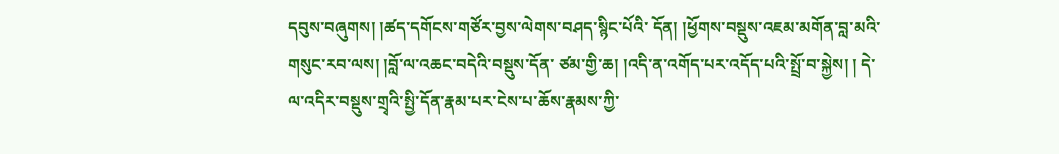དབུས་བཞུགས། །ཚད་དགོངས་གཙོར་བྱས་ལེགས་བཤད་སྙིང་པོའི་ དོན། །ཕྱོགས་བསྡུས་འཇམ་མགོན་བླ་མའི་གསུང་རབ་ལས། །བློ་ལ་འཆང་བདེའི་བསྡུས་དོན་ ཙམ་གྱི་ཆ། །འདི་ན་འགོད་པར་འདོད་པའི་སྤྲོ་བ་སྐྱེས། ། དེ་ལ་འདིར་བསྡུས་གྲྭའི་སྤྱི་དོན་རྣམ་པར་ངེས་པ་ཆོས་རྣམས་ཀྱི་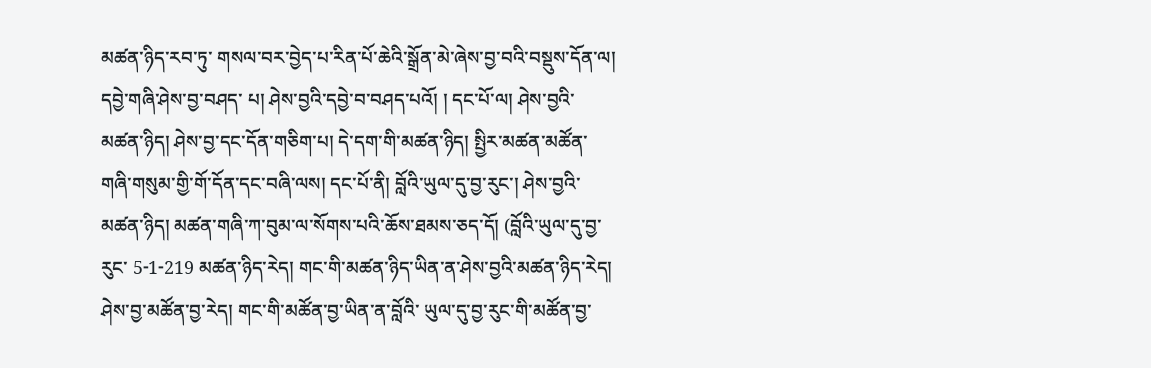མཚན་ཉིད་རབ་ཏུ་ གསལ་བར་བྱེད་པ་རིན་པོ་ཆེའི་སྒྲོན་མེ་ཞེས་བྱ་བའི་བསྡུས་དོན་ལ། དབྱེ་གཞི་ཤེས་བྱ་བཤད་ པ། ཤེས་བྱའི་དབྱེ་བ་བཤད་པའོ། ། དང་པོ་ལ། ཤེས་བྱའི་མཚན་ཉིད། ཤེས་བྱ་དང་དོན་གཅིག་པ། དེ་དག་གི་མཚན་ཉིད། སྤྱིར་མཚན་མཚོན་གཞི་གསུམ་གྱི་གོ་དོན་དང་བཞི་ལས། དང་པོ་ནི། བློའི་ཡུལ་དུ་བྱ་རུང་། ཤེས་བྱའི་མཚན་ཉིད། མཚན་གཞི་ཀ་བུམ་ལ་སོགས་པའི་ཆོས་ཐམས་ཅད་དོ། (བློའི་ཡུལ་དུ་བྱ་རུང་ 5-1-219 མཚན་ཉིད་རེད། གང་གི་མཚན་ཉིད་ཡིན་ན་ཤེས་བྱའི་མཚན་ཉིད་རེད། ཤེས་བྱ་མཚོན་བྱ་རེད། གང་གི་མཚོན་བྱ་ཡིན་ན་བློའི་ ཡུལ་དུ་བྱ་རུང་གི་མཚོན་བྱ་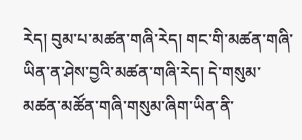རེད། བུམ་པ་མཚན་གཞི་རེད། གང་གི་མཚན་གཞི་ཡིན་ན་ཤེས་བྱའི་མཚན་གཞི་རེད། དེ་གསུམ་ མཚན་མཚོན་གཞི་གསུམ་ཞིག་ཡིན་ནི་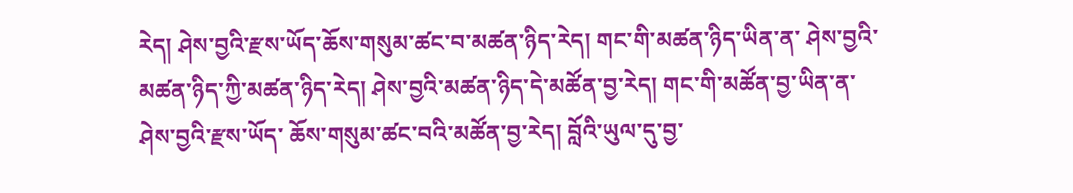རེད། ཤེས་བྱའི་རྫས་ཡོད་ཆོས་གསུམ་ཚང་བ་མཚན་ཉིད་རེད། གང་གི་མཚན་ཉིད་ཡིན་ན་ ཤེས་བྱའི་མཚན་ཉིད་ཀྱི་མཚན་ཉིད་རེད། ཤེས་བྱའི་མཚན་ཉིད་དེ་མཚོན་བྱ་རེད། གང་གི་མཚོན་བྱ་ཡིན་ན་ཤེས་བྱའི་རྫས་ཡོད་ ཆོས་གསུམ་ཚང་བའི་མཚོན་བྱ་རེད། བློའི་ཡུལ་དུ་བྱ་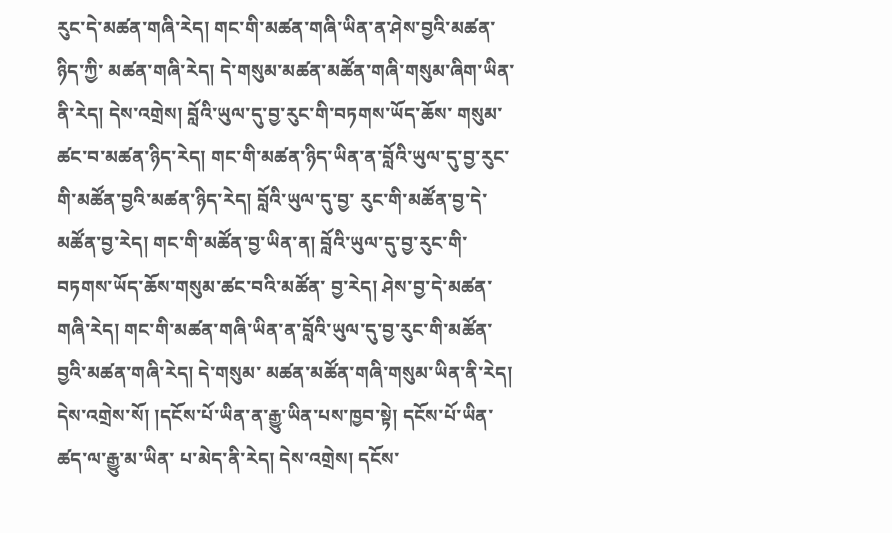རུང་དེ་མཚན་གཞི་རེད། གང་གི་མཚན་གཞི་ཡིན་ན་ཤེས་བྱའི་མཚན་ཉིད་ཀྱི་ མཚན་གཞི་རེད། དེ་གསུམ་མཚན་མཚོན་གཞི་གསུམ་ཞིག་ཡིན་ནི་རེད། དེས་འགྲེས། བློའི་ཡུལ་དུ་བྱ་རུང་གི་བཏགས་ཡོད་ཆོས་ གསུམ་ཚང་བ་མཚན་ཉིད་རེད། གང་གི་མཚན་ཉིད་ཡིན་ན་བློའི་ཡུལ་དུ་བྱ་རུང་གི་མཚོན་བྱའི་མཚན་ཉིད་རེད། བློའི་ཡུལ་དུ་བྱ་ རུང་གི་མཚོན་བྱ་དེ་མཚོན་བྱ་རེད། གང་གི་མཚོན་བྱ་ཡིན་ན། བློའི་ཡུལ་དུ་བྱ་རུང་གི་བཏགས་ཡོད་ཆོས་གསུམ་ཚང་བའི་མཚོན་ བྱ་རེད། ཤེས་བྱ་དེ་མཚན་གཞི་རེད། གང་གི་མཚན་གཞི་ཡིན་ན་བློའི་ཡུལ་དུ་བྱ་རུང་གི་མཚོན་བྱའི་མཚན་གཞི་རེད། དེ་གསུམ་ མཚན་མཚོན་གཞི་གསུམ་ཡིན་ནི་རེད། དེས་འགྲེས་སོ། །དངོས་པོ་ཡིན་ན་རྒྱུ་ཡིན་པས་ཁྱབ་སྟེ། དངོས་པོ་ཡིན་ཚད་ལ་རྒྱུ་མ་ཡིན་ པ་མེད་ནི་རེད། དེས་འགྲེས། དངོས་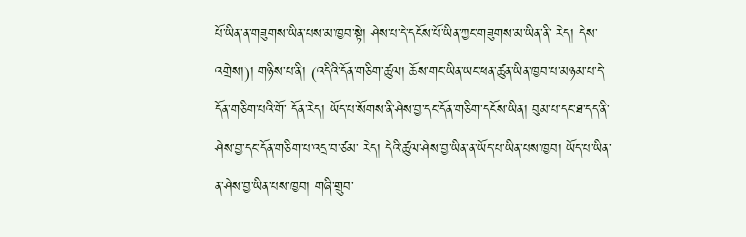པོ་ཡིན་ན་གཟུགས་ཡིན་པས་མ་ཁྱབ་སྟེ། ཤེས་པ་དེ་དངོས་པོ་ཡིན་ཀྱང་གཟུགས་མ་ཡིན་ནི་ རེད། དེས་འགྲེས།)། གཉིས་པ་ནི། (འདིའི་དོན་གཅིག་ཚུལ། ཆོས་གང་ཡིན་ཡང་ཕན་ཚུན་ཡིན་ཁྱབ་པ་མཉམ་པ་དེ་དོན་གཅིག་པའི་གོ་ དོན་རེད། ཡོད་པ་སོགས་ནི་ཤེས་བྱ་དང་དོན་གཅིག་དངོས་ཡིན། བུམ་པ་དང་ཐ་དད་ནི་ཤེས་བྱ་དང་དོན་གཅིག་པ་འདྲ་བ་ཙམ་ རེད། དེའི་ཚུལ་ཤེས་བྱ་ཡིན་ན་ཡོད་པ་ཡིན་པས་ཁྱབ། ཡོད་པ་ཡིན་ན་ཤེས་བྱ་ཡིན་པས་ཁྱབ། གཞི་གྲུབ་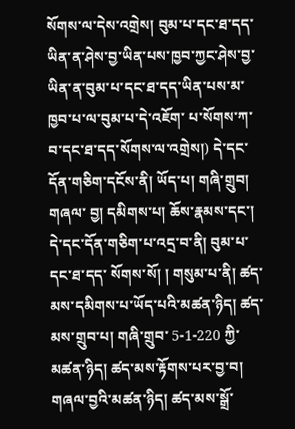སོགས་ལ་དེས་འགྲེས། བུམ་པ་དང་ཐ་དད་ཡིན་ན་ཤེས་བྱ་ཡིན་པས་ཁྱབ་ཀྱང་ཤེས་བྱ་ཡིན་ན་བུམ་པ་དང་ཐ་དད་ཡིན་པས་མ་ཁྱབ་པ་ལ་བུམ་པ་དེ་འཇོག་ པ་སོགས་ཀ་བ་དང་ཐ་དད་སོགས་ལ་འགྲེས།) དེ་དང་དོན་གཅིག་དངོས་ནི། ཡོད་པ། གཞི་གྲུབ། གཞལ་ བྱ། དམིགས་པ། ཆོས་རྣམས་དང་། དེ་དང་དོན་གཅིག་པ་འདྲ་བ་ནི། བུམ་པ་དང་ཐ་དད་ སོགས་སོ། ། གསུམ་པ་ནི། ཚད་མས་དམིགས་པ་ཡོད་པའི་མཚན་ཉིད། ཚད་མས་གྲུབ་པ། གཞི་གྲུབ་ 5-1-220 ཀྱི་མཚན་ཉིད། ཚད་མས་རྟོགས་པར་བྱ་བ། གཞལ་བྱའི་མཚན་ཉིད། ཚད་མས་སྒྲོ་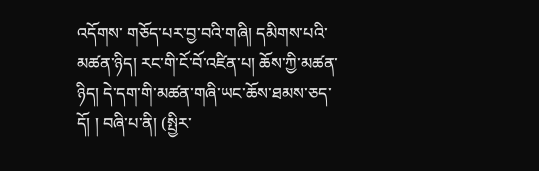འདོགས་ གཅོད་པར་བྱ་བའི་གཞི། དམིགས་པའི་མཚན་ཉིད། རང་གི་ངོ་བོ་འཛིན་པ། ཆོས་ཀྱི་མཚན་ ཉིད། དེ་དག་གི་མཚན་གཞི་ཡང་ཆོས་ཐམས་ཅད་དོ། ། བཞི་པ་ནི། (སྤྱིར་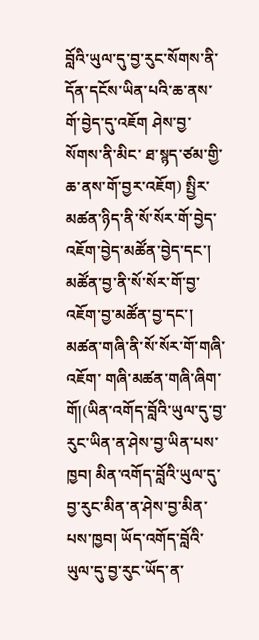བློའི་ཡུལ་དུ་བྱ་རུང་སོགས་ནི་དོན་དངོས་ཡིན་པའི་ཆ་ནས་གོ་བྱེད་དུ་འཇོག ཤེས་བྱ་སོགས་ནི་མིང་ ཐ་སྙད་ཙམ་གྱི་ཆ་ནས་གོ་བྱར་འཇོག) སྤྱིར་མཚན་ཉིད་ནི་སོ་སོར་གོ་བྱེད་འཇོག་བྱེད་མཚོན་བྱེད་དང་། མཚོན་བྱ་ནི་སོ་སོར་གོ་བྱ་འཇོག་བྱ་མཚོན་བྱ་དང་། མཚན་གཞི་ནི་སོ་སོར་གོ་གཞི་འཇོག་ གཞི་མཚན་གཞི་ཞིག་གོ།(ཡིན་འགོད་བློའི་ཡུལ་དུ་བྱ་རུང་ཡིན་ན་ཤེས་བྱ་ཡིན་པས་ཁྱབ། མིན་འགོད་བློའི་ཡུལ་དུ་ བྱ་རུང་མིན་ན་ཤེས་བྱ་མིན་པས་ཁྱབ། ཡོད་འགོད་བློའི་ཡུལ་དུ་བྱ་རུང་ཡོད་ན་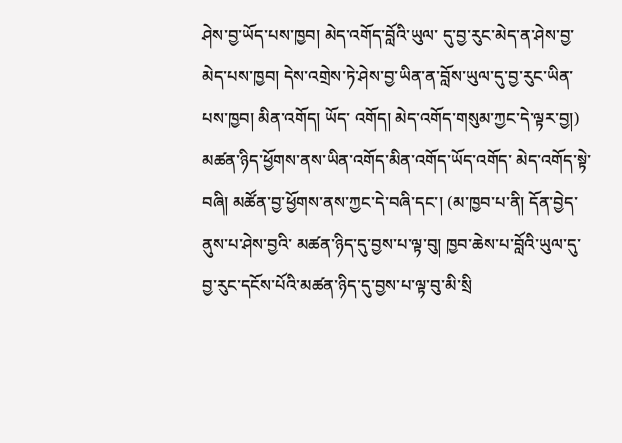ཤེས་བྱ་ཡོད་པས་ཁྱབ། མེད་འགོད་བློའི་ཡུལ་ དུ་བྱ་རུང་མེད་ན་ཤེས་བྱ་མེད་པས་ཁྱབ། དེས་འགྲེས་ཏེ་ཤེས་བྱ་ཡིན་ན་བློས་ཡུལ་དུ་བྱ་རུང་ཡིན་པས་ཁྱབ། མིན་འགོད། ཡོད་ འགོད། མེད་འགོད་གསུམ་ཀྱང་དེ་ལྟར་བྱ།) མཚན་ཉིད་ཕྱོགས་ནས་ཡིན་འགོད་མིན་འགོད་ཡོད་འགོད་ མེད་འགོད་སྟེ་བཞི། མཚོན་བྱ་ཕྱོགས་ནས་ཀྱང་དེ་བཞི་དང་། (མ་ཁྱབ་པ་ནི། དོན་བྱེད་ནུས་པ་ཤེས་བྱའི་ མཚན་ཉིད་དུ་བྱས་པ་ལྟ་བུ། ཁྱབ་ཆེས་པ་བློའི་ཡུལ་དུ་བྱ་རུང་དངོས་པོའི་མཚན་ཉིད་དུ་བྱས་པ་ལྟ་བུ་མི་སྲི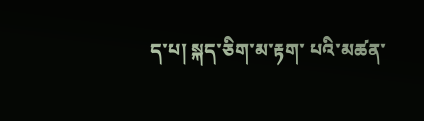ད་པ། སྐད་ཅིག་མ་རྟག་ པའི་མཚན་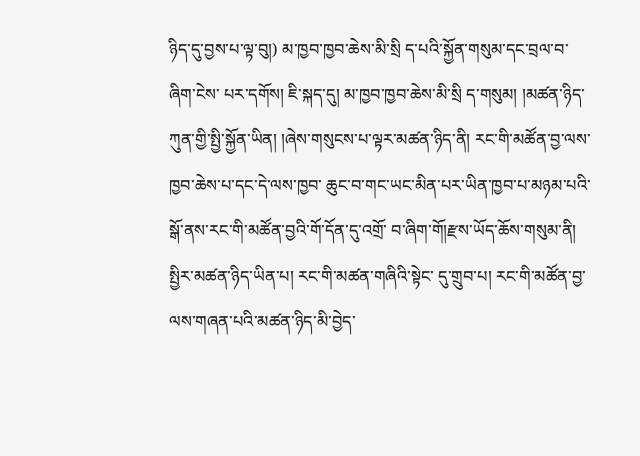ཉིད་དུ་བྱས་པ་ལྟ་བུ།) མ་ཁྱབ་ཁྱབ་ཆེས་མི་སྲི ད་པའི་སྐྱོན་གསུམ་དང་བྲལ་བ་ཞིག་ངེས་ པར་དགོས། ཇི་སྐད་དུ། མ་ཁྱབ་ཁྱབ་ཆེས་མི་སྲི ད་གསུམ། །མཚན་ཉིད་ཀུན་གྱི་སྤྱི་སྐྱོན་ཡིན། །ཞེས་གསུངས་པ་ལྟར་མཚན་ཉིད་ནི། རང་གི་མཚོན་བྱ་ལས་ཁྱབ་ཆེས་པ་དང་དེ་ལས་ཁྱབ་ ཆུང་བ་གང་ཡང་མིན་པར་ཡིན་ཁྱབ་པ་མཉམ་པའི་སྒོ་ནས་རང་གི་མཚོན་བྱའི་གོ་དོན་དུ་འགྲོ་ བ་ཞིག་གོ།རྫས་ཡོད་ཆོས་གསུམ་ནི། སྤྱིར་མཚན་ཉིད་ཡིན་པ། རང་གི་མཚན་གཞིའི་སྟེང་ དུ་གྲུབ་པ། རང་གི་མཚོན་བྱ་ལས་གཞན་པའི་མཚན་ཉིད་མི་བྱེད་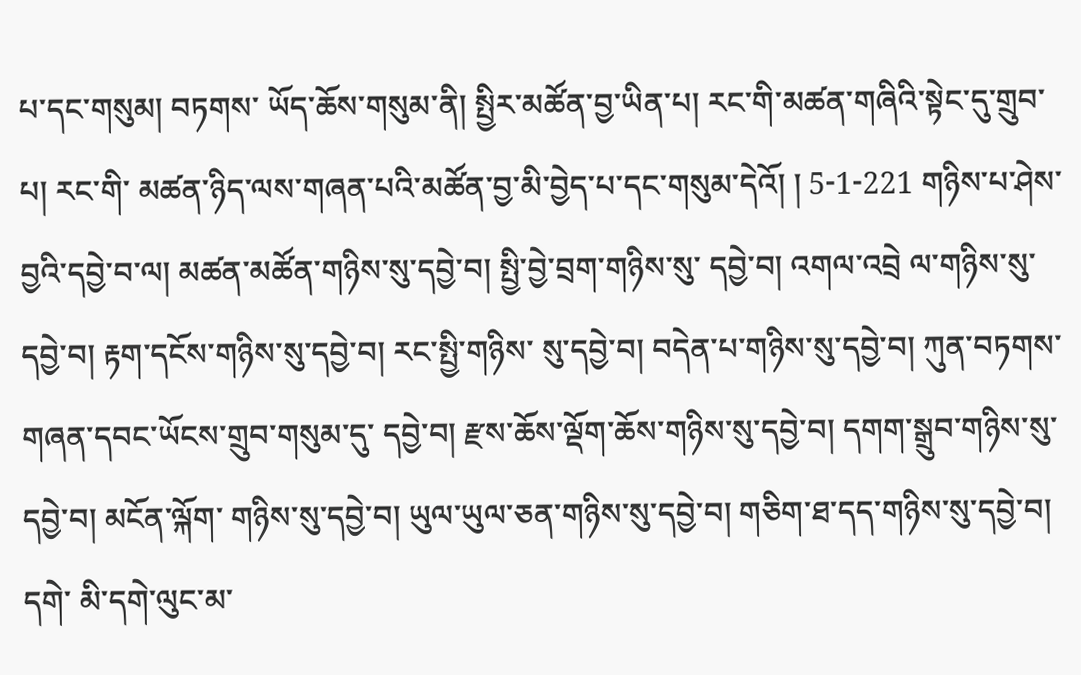པ་དང་གསུམ། བཏགས་ ཡོད་ཆོས་གསུམ་ནི། སྤྱིར་མཚོན་བྱ་ཡིན་པ། རང་གི་མཚན་གཞིའི་སྟེང་དུ་གྲུབ་པ། རང་གི་ མཚན་ཉིད་ལས་གཞན་པའི་མཚོན་བྱ་མི་བྱེད་པ་དང་གསུམ་དེའོ། ། 5-1-221 གཉིས་པ་ཤེས་བྱའི་དབྱེ་བ་ལ། མཚན་མཚོན་གཉིས་སུ་དབྱེ་བ། སྤྱི་བྱེ་བྲག་གཉིས་སུ་ དབྱེ་བ། འགལ་འབྲེ ལ་གཉིས་སུ་དབྱེ་བ། རྟག་དངོས་གཉིས་སུ་དབྱེ་བ། རང་སྤྱི་གཉིས་ སུ་དབྱེ་བ། བདེན་པ་གཉིས་སུ་དབྱེ་བ། ཀུན་བཏགས་གཞན་དབང་ཡོངས་གྲུབ་གསུམ་དུ་ དབྱེ་བ། རྫས་ཆོས་ལྡོག་ཆོས་གཉིས་སུ་དབྱེ་བ། དགག་སྒྲུབ་གཉིས་སུ་དབྱེ་བ། མངོན་ལྐོག་ གཉིས་སུ་དབྱེ་བ། ཡུལ་ཡུལ་ཅན་གཉིས་སུ་དབྱེ་བ། གཅིག་ཐ་དད་གཉིས་སུ་དབྱེ་བ། དགེ་ མི་དགེ་ལུང་མ་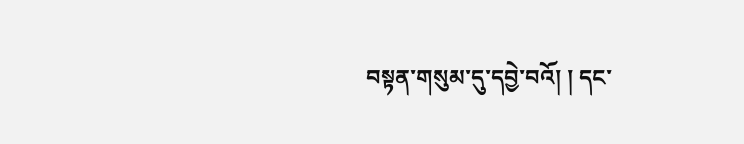བསྟན་གསུམ་དུ་དབྱེ་བའོ། ། དང་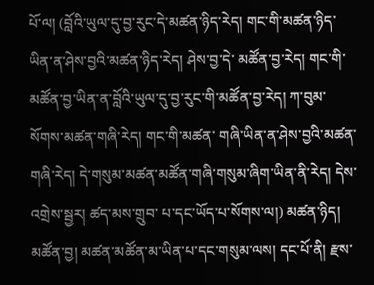པོ་ལ། (བློའི་ཡུལ་དུ་བྱ་རུང་དེ་མཚན་ཉིད་རེད། གང་གི་མཚན་ཉིད་ཡིན་ན་ཤེས་བྱའི་མཚན་ཉིད་རེད། ཤེས་བྱ་དེ་ མཚོན་བྱ་རེད། གང་གི་མཚོན་བྱ་ཡིན་ན་བློའི་ཡུལ་དུ་བྱ་རུང་གི་མཚོན་བྱ་རེད། ཀ་བུམ་སོགས་མཚན་གཞི་རེད། གང་གི་མཚན་ གཞི་ཡིན་ན་ཤེས་བྱའི་མཚན་གཞི་རེད། དེ་གསུམ་མཚན་མཚོན་གཞི་གསུམ་ཞིག་ཡིན་ནི་རེད། དེས་འགྲེས་སྦྱར། ཚད་མས་གྲུབ་ པ་དང་ཡོད་པ་སོགས་ལ།) མཚན་ཉིད། མཚོན་བྱ། མཚན་མཚོན་མ་ཡིན་པ་དང་གསུམ་ལས། དང་པོ་ནི། རྫས་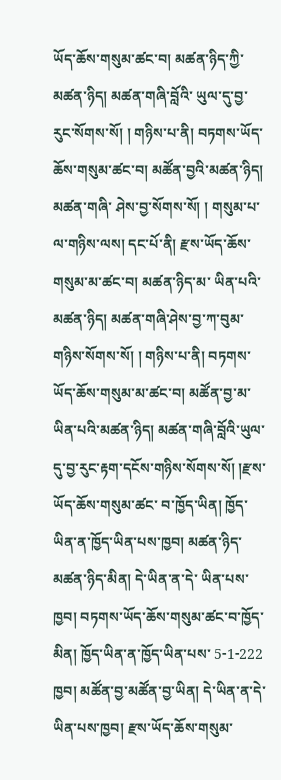ཡོད་ཆོས་གསུམ་ཚང་བ། མཚན་ཉིད་ཀྱི་མཚན་ཉིད། མཚན་གཞི་བློའི་ ཡུལ་དུ་བྱ་རུང་སོགས་སོ། ། གཉིས་པ་ནི། བཏགས་ཡོད་ཆོས་གསུམ་ཚང་བ། མཚོན་བྱའི་མཚན་ཉིད། མཚན་གཞི་ ཤེས་བྱ་སོགས་སོ། ། གསུམ་པ་ལ་གཉིས་ལས། དང་པོ་ནི། རྫས་ཡོད་ཆོས་གསུམ་མ་ཚང་བ། མཚན་ཉིད་མ་ ཡིན་པའི་མཚན་ཉིད། མཚན་གཞི་ཤེས་བྱ་ཀ་བུམ་གཉིས་སོགས་སོ། ། གཉིས་པ་ནི། བཏགས་ཡོད་ཆོས་གསུམ་མ་ཚང་བ། མཚོན་བྱ་མ་ཡིན་པའི་མཚན་ཉིད། མཚན་གཞི་བློའི་ཡུལ་དུ་བྱ་རུང་རྟག་དངོས་གཉིས་སོགས་སོ། །རྫས་ཡོད་ཆོས་གསུམ་ཚང་ བ་ཁྱོད་ཡིན། ཁྱོད་ཡིན་ན་ཁྱོད་ཡིན་པས་ཁྱབ། མཚན་ཉིད་མཚན་ཉིད་མིན། དེ་ཡིན་ན་དེ་ ཡིན་པས་ཁྱབ། བཏགས་ཡོད་ཆོས་གསུམ་ཚང་བ་ཁྱོད་མིན། ཁྱོད་ཡིན་ན་ཁྱོད་ཡིན་པས་ 5-1-222 ཁྱབ། མཚོན་བྱ་མཚོན་བྱ་ཡིན། དེ་ཡིན་ན་དེ་ཡིན་པས་ཁྱབ། རྫས་ཡོད་ཆོས་གསུམ་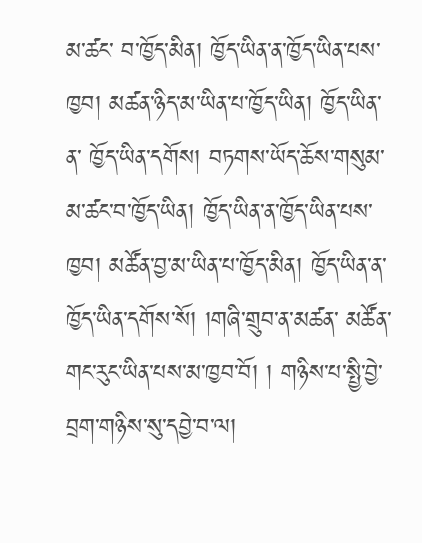མ་ཚང་ བ་ཁྱོད་མིན། ཁྱོད་ཡིན་ན་ཁྱོད་ཡིན་པས་ཁྱབ། མཚན་ཉིད་མ་ཡིན་པ་ཁྱོད་ཡིན། ཁྱོད་ཡིན་ན་ ཁྱོད་ཡིན་དགོས། བཏགས་ཡོད་ཆོས་གསུམ་མ་ཚང་བ་ཁྱོད་ཡིན། ཁྱོད་ཡིན་ན་ཁྱོད་ཡིན་པས་ ཁྱབ། མཚོན་བྱ་མ་ཡིན་པ་ཁྱོད་མིན། ཁྱོད་ཡིན་ན་ཁྱོད་ཡིན་དགོས་སོ། །གཞི་གྲུབ་ན་མཚན་ མཚོན་གང་རུང་ཡིན་པས་མ་ཁྱབ་བོ། ། གཉིས་པ་སྤྱི་བྱེ་བྲག་གཉིས་སུ་དབྱེ་བ་ལ།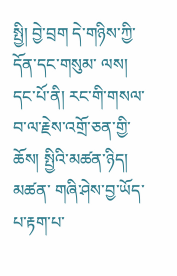སྤྱི། བྱེ་བྲག དེ་གཉིས་ཀྱི་དོན་དང་གསུམ་ ལས། དང་པོ་ནི། རང་གི་གསལ་བ་ལ་རྗེས་འགྲོ་ཅན་གྱི་ཆོས། སྤྱིའི་མཚན་ཉིད། མཚན་ གཞི་ཤེས་བྱ་ཡོད་པ་རྟག་པ་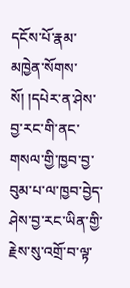དངོས་པོ་རྣམ་མཁྱེན་སོགས་སོ། །དཔེར་ན་ཤེས་བྱ་རང་གི་ནང་ གསལ་གྱི་ཁྱབ་བྱ་བུམ་པ་ལ་ཁྱབ་བྱེད་ཤེས་བྱ་རང་ཡིན་གྱི་རྗེས་སུ་འགྲོ་བ་ལྟ་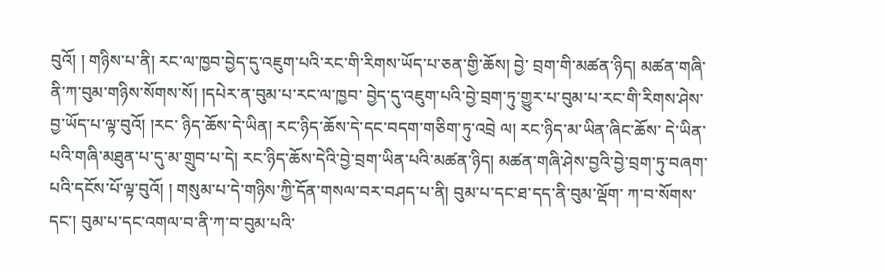བུའོ། ། གཉིས་པ་ནི། རང་ལ་ཁྱབ་བྱེད་དུ་འཇུག་པའི་རང་གི་རིགས་ཡོད་པ་ཅན་གྱི་ཆོས། བྱེ་ བྲག་གི་མཚན་ཉིད། མཚན་གཞི་ནི་ཀ་བུམ་གཉིས་སོགས་སོ། །དཔེར་ན་བུམ་པ་རང་ལ་ཁྱབ་ བྱེད་དུ་འཇུག་པའི་བྱེ་བྲག་ཏུ་གྱུར་པ་བུམ་པ་རང་གི་རིགས་ཤེས་བྱ་ཡོད་པ་ལྟ་བུའོ། །རང་ ཉིད་ཆོས་དེ་ཡིན། རང་ཉིད་ཆོས་དེ་དང་བདག་གཅིག་ཏུ་འབྲེ ལ། རང་ཉིད་མ་ཡིན་ཞིང་ཆོས་ དེ་ཡིན་པའི་གཞི་མཐུན་པ་དུ་མ་གྲུབ་པ་དེ། རང་ཉིད་ཆོས་དེའི་བྱེ་བྲག་ཡིན་པའི་མཚན་ཉིད། མཚན་གཞི་ཤེས་བྱའི་བྱེ་བྲག་ཏུ་བཞག་པའི་དངོས་པོ་ལྟ་བུའོ། ། གསུམ་པ་དེ་གཉིས་ཀྱི་དོན་གསལ་བར་བཤད་པ་ནི། བུམ་པ་དང་ཐ་དད་ནི་བུམ་ལྡོག་ ཀ་བ་སོགས་དང་། བུམ་པ་དང་འགལ་བ་ནི་ཀ་བ་བུམ་པའི་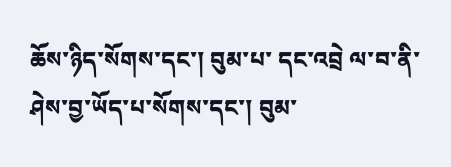ཆོས་ཉིད་སོགས་དང་། བུམ་པ་ དང་འབྲེ ལ་བ་ནི་ཤེས་བྱ་ཡོད་པ་སོགས་དང་། བུམ་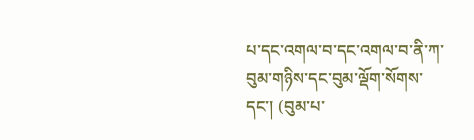པ་དང་འགལ་བ་དང་འགལ་བ་ནི་ཀ་ བུམ་གཉིས་དང་བུམ་ལྡོག་སོགས་དང་། (བུམ་པ་